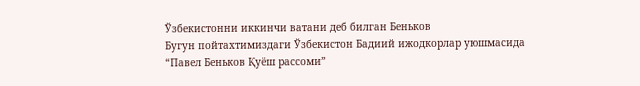Ўзбекистонни иккинчи ватани деб билган Беньков
Бугун пойтахтимиздаги Ўзбекистон Бадиий ижодкорлар уюшмасида “Павел Беньков Қуёш рассоми”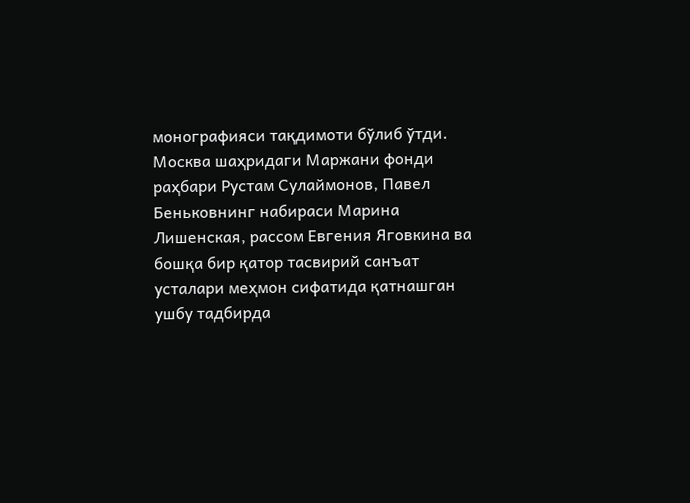монографияси тақдимоти бўлиб ўтди.
Москва шаҳридаги Маржани фонди раҳбари Рустам Сулаймонов, Павел Беньковнинг набираси Марина Лишенская, рассом Евгения Яговкина ва бошқа бир қатор тасвирий санъат усталари меҳмон сифатида қатнашган ушбу тадбирда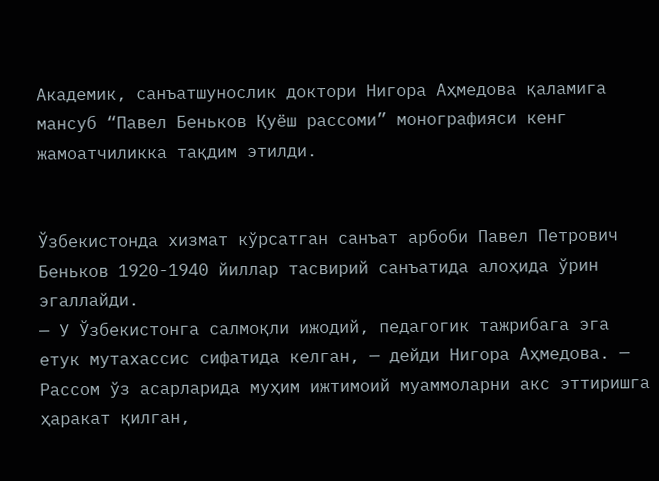Академик, санъатшунослик доктори Нигора Аҳмедова қаламига мансуб “Павел Беньков Қуёш рассоми” монографияси кенг жамоатчиликка тақдим этилди.


Ўзбекистонда хизмат кўрсатган санъат арбоби Павел Петрович Беньков 1920-1940 йиллар тасвирий санъатида алоҳида ўрин эгаллайди.
— У Ўзбекистонга салмоқли ижодий, педагогик тажрибага эга етук мутахассис сифатида келган, — дейди Нигора Аҳмедова. — Рассом ўз асарларида муҳим ижтимоий муаммоларни акс эттиришга ҳаракат қилган,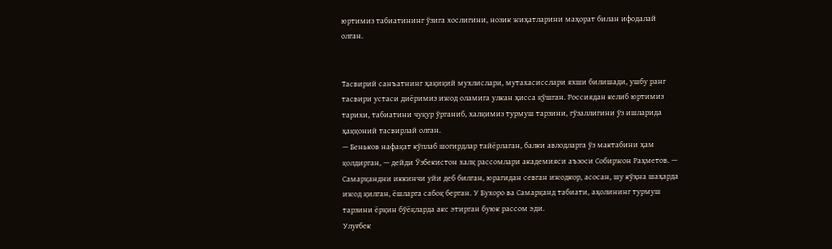юртимиз табиатининг ўзига хослигини, нозик жиҳатларини маҳорат билан ифодалай олган.


Тасвирий санъатнинг ҳақиқий мухлислари, мутахасисслари яхши билишади, ушбу ранг тасвири устаси диёримиз ижод оламига улкан ҳисса қўшган. Россиядан келиб юртимиз тарихи, табиатини чуқур ўрганиб, халқимиз турмуш тарзини, гўзаллигини ўз ишларида ҳаққоний тасвирлай олган.
— Беньков нафақат кўплаб шогирдлар тайёрлаган, балки авлодларга ўз мактабини ҳам қолдирган, — дейди Ўзбекистон халқ рассомлари академияси аъзоси Собиржон Раҳметов. — Самарқандни иккинчи уйи деб билган, юрагидан севган ижодкор, асосан, шу кўҳна шаҳарда ижод қилган, ёшларга сабоқ берган. У Бухоро ва Самарқанд табиати, аҳолининг турмуш тарзини ёрқин бўёқларда акс этирган буюк рассом эди.
Улуғбек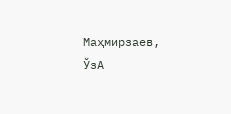Маҳмирзаев, ЎзА